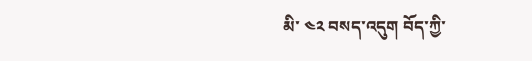མི་ ༤༢ བསད་འདུག བོད་ཀྱི་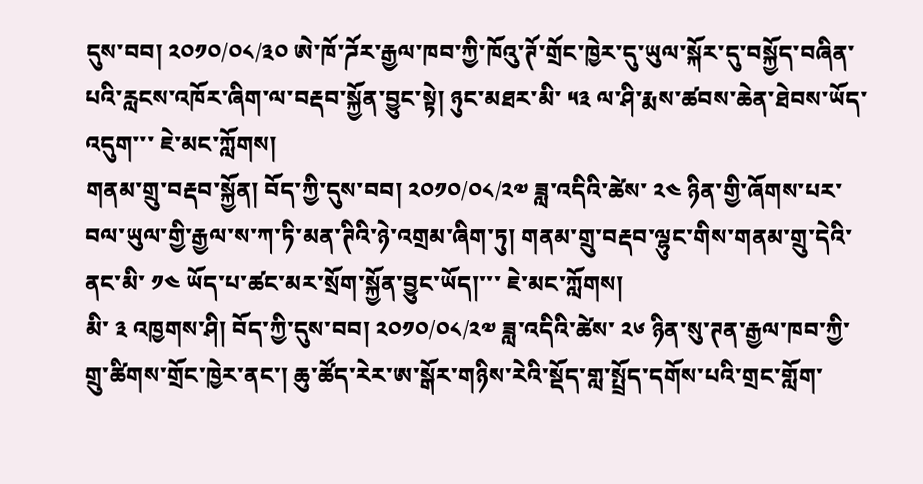དུས་བབ། ༢༠༡༠/༠༨/༣༠ ཨེ་ཁོ་ཌོར་རྒྱལ་ཁབ་ཀྱི་ཁོའུ་ཊོ་གྲོང་ཁྱེར་དུ་ཡུལ་སྐོར་དུ་བསྐྱོད་བཞིན་པའི་རླངས་འཁོར་ཞིག་ལ་བརྡབ་སྐྱོན་བྱུང་སྟེ། ཉུང་མཐར་མི་ ༥༣ ལ་ཤི་རྨས་ཚབས་ཆེན་ཐེབས་ཡོད་འདུག་་་ ཇེ་མང་ཀློགས།
གནམ་གྲུ་བརྡབ་སྐྱོན། བོད་ཀྱི་དུས་བབ། ༢༠༡༠/༠༨/༢༧ ཟླ་འདིའི་ཚེས་ ༢༤ ཉིན་གྱི་ཞོགས་པར་བལ་ཡུལ་གྱི་རྒྱལ་ས་ཀ་ཏི་མན་ཊིའི་ཉེ་འགྲམ་ཞིག་ཏུ། གནམ་གྲུ་བརྡབ་ལྷུང་གིས་གནམ་གྲུ་དེའི་ནང་མི་ ༡༤ ཡོད་པ་ཚང་མར་སྲོག་སྐྱོན་བྱུང་ཡོད།་་་ ཇེ་མང་ཀློགས།
མི་ ༣ འཁྱགས་ཤི། བོད་ཀྱི་དུས་བབ། ༢༠༡༠/༠༨/༢༧ ཟླ་འདིའི་ཚེས་ ༢༦ ཉིན་སུ་ཊན་རྒྱལ་ཁབ་ཀྱི་གྲུ་ཚིགས་གྲོང་ཁྱེར་ནང་། ཆུ་ཚོད་རེར་ཨ་སྒོར་གཉིས་རེའི་སྡོད་གླ་སྤྲོད་དགོས་པའི་གྲང་གློག་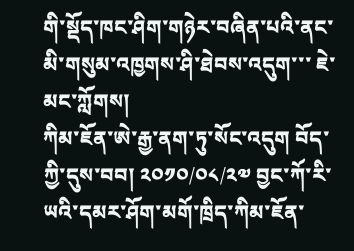གི་སྡོད་ཁང་ཤིག་གཉེར་བཞིན་པའི་ནང་མི་གསུམ་འཁྱགས་ཤི་ཐེབས་འདུག་་་ ཇེ་མང་ཀློགས།
ཀིམ་ཇོན་ཨེ་རྒྱ་ནག་ཏུ་སོང་འདུག བོད་ཀྱི་དུས་བབ། ༢༠༡༠/༠༨/༢༧ བྱང་ཀོ་རི་ཡའི་དམར་ཤོག་མགོ་ཁྲིད་ཀིམ་ཇོན་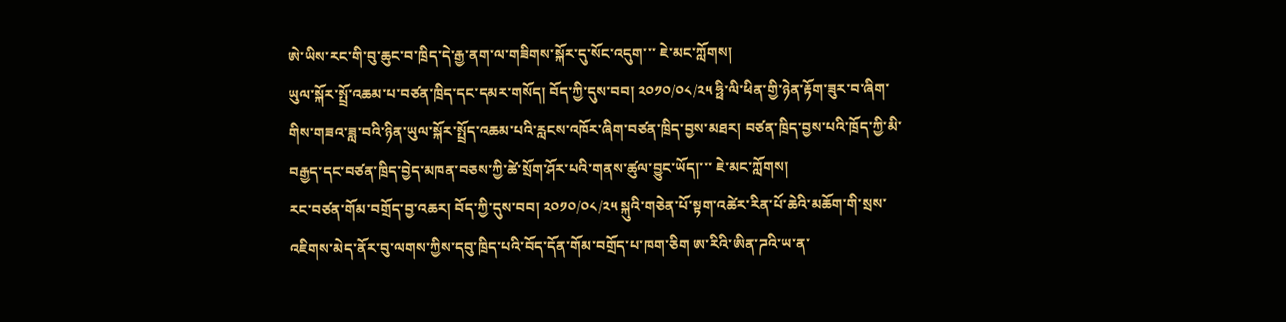ཨེ་ཡིས་རང་གི་བུ་ཆུང་བ་ཁྲིད་དེ་རྒྱ་ནག་ལ་གཟིགས་སྐོར་དུ་སོང་འདུག་་་ ཇེ་མང་ཀློགས།
ཡུལ་སྐོར་སྤྲོ་འཆམ་པ་བཙན་ཁྲིད་དང་དམར་གསོད། བོད་ཀྱི་དུས་བབ། ༢༠༡༠/༠༨/༢༥ ཧྥི་ལི་ཕིན་གྱི་ཉེན་རྟོག་ཟུར་བ་ཞིག་གིས་གཟའ་ཟླ་བའི་ཉིན་ཡུལ་སྐོར་སྤྲོད་འཆམ་པའི་རླངས་འཁོར་ཞིག་བཙན་ཁྲིད་བྱས་མཐར། བཙན་ཁྲིད་བྱས་པའི་ཁྲོད་ཀྱི་མི་བརྒྱད་དང་བཙན་ཁྲིད་བྱེད་མཁན་བཅས་ཀྱི་ཚེ་སྲོག་ཤོར་པའི་གནས་ཚུལ་བྱུང་ཡོད།་་་ ཇེ་མང་ཀློགས།
རང་བཙན་གོམ་བགྲོད་བྱ་འཆར། བོད་ཀྱི་དུས་བབ། ༢༠༡༠/༠༨/༢༥ སྐུའི་གཅེན་པོ་སྟག་འཚེར་རིན་པོ་ཆེའི་མཆོག་གི་སྲས་འཇིགས་མེད་ནོར་བུ་ལགས་ཀྱིས་དབུ་ཁྲིད་པའི་བོད་དོན་གོམ་བགྲོད་པ་ཁག་ཅིག ཨ་རིའི་ཨིན་ཌའི་ཡ་ན་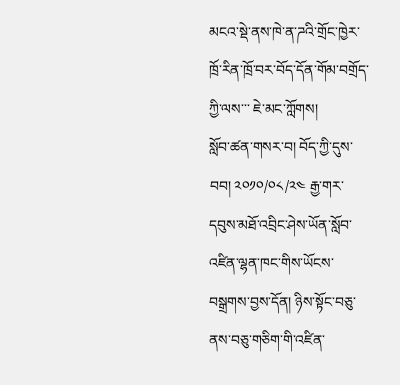མངའ་སྡེ་ནས་ཁེ་ན་ཌའི་གྲོང་ཁྱེར་ཁྲོ་རིན་ཁྲོ་བར་བོད་དོན་གོམ་བགྲོད་ཀྱི་ལས་་་ ཇེ་མང་ཀློགས།
སློབ་ཚན་གསར་བ། བོད་ཀྱི་དུས་བབ། ༢༠༡༠/༠༨/༢༤ རྒྱ་གར་དབུས་མཐོ་འབྲིང་ཤེས་ཡོན་སློབ་འཛིན་ལྷན་ཁང་གིས་ཡོངས་བསྒྲགས་བྱས་དོན། ཉིས་སྟོང་བཅུ་ནས་བཅུ་གཅིག་གི་འཛིན་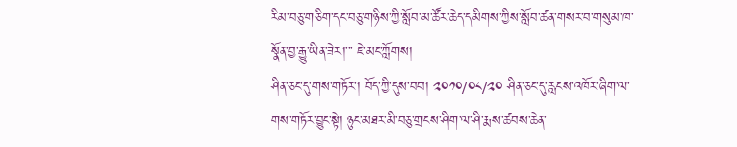རིམ་བཅུ་གཅིག་དང་བཅུ་གཉིས་ཀྱི་སློབ་མ་ཚོར་ཆེད་དམིགས་ཀྱིས་སློབ་ཚན་གསར་བ་གསུམ་ཁ་སྣོན་བྱ་རྒྱུ་ཡིན་ཟེར།་་་ ཇེ་མང་ཀློགས།
ཤིན་ཅང་དུ་གས་གཏོར་། བོད་ཀྱི་དུས་བབ། ༢༠༡༠/༠༨/༢༠ ཤིན་ཅང་དུ་རླངས་འཁོར་ཞིག་ལ་གས་གཏོར་བྱུང་སྟེ། ཉུང་མཐར་མི་བཅུ་གྲངས་ཤིག་ལ་ཤི་རྨས་ཚབས་ཆེན་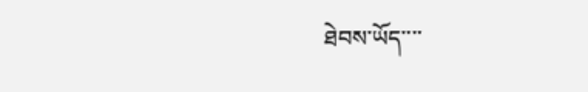ཐེབས་ཡོད་་་་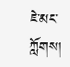ཇེ་མང་ཀློགས།